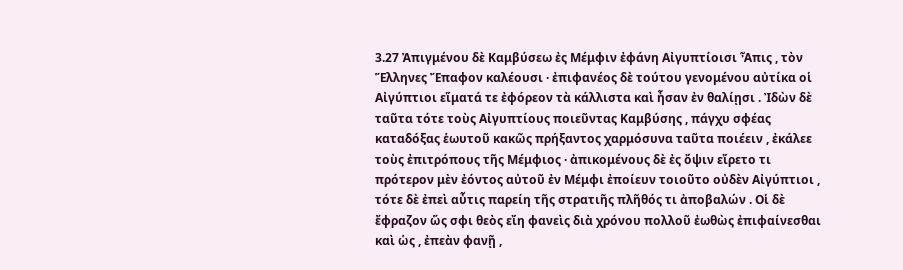3.27 Ἀπιγμένου δὲ Καμβύσεω ἐς Μέμφιν ἐφάνη Αἰγυπτίοισι Ἆπις , τὸν Ἕλληνες Ἔπαφον καλέουσι · ἐπιφανέος δὲ τούτου γενομένου αὐτίκα οἱ Αἰγύπτιοι εἵματά τε ἐφόρεον τὰ κάλλιστα καὶ ἦσαν ἐν θαλίῃσι . Ἰδὼν δὲ ταῦτα τότε τοὺς Αἰγυπτίους ποιεῦντας Καμβύσης , πάγχυ σφέας καταδόξας ἑωυτοῦ κακῶς πρήξαντος χαρμόσυνα ταῦτα ποιέειν , ἐκάλεε τοὺς ἐπιτρόπους τῆς Μέμφιος · ἀπικομένους δὲ ἐς ὄψιν εἴρετο τι πρότερον μὲν ἐόντος αὐτοῦ ἐν Μέμφι ἐποίευν τοιοῦτο οὐδὲν Αἰγύπτιοι , τότε δὲ ἐπεὶ αὖτις παρείη τῆς στρατιῆς πλῆθός τι ἀποβαλών . Οἱ δὲ ἔφραζον ὥς σφι θεὸς εἴη φανεὶς διὰ χρόνου πολλοῦ ἐωθὼς ἐπιφαίνεσθαι καὶ ὡς , ἐπεὰν φανῇ ,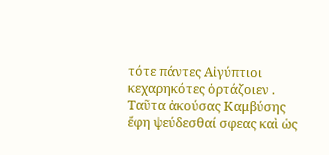τότε πάντες Αἰγύπτιοι κεχαρηκότες ὁρτάζοιεν . Ταῦτα ἀκούσας Καμβύσης ἔφη ψεύδεσθαί σφεας καὶ ὡς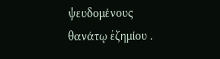ψευδομένους θανάτῳ ἐζημίου .